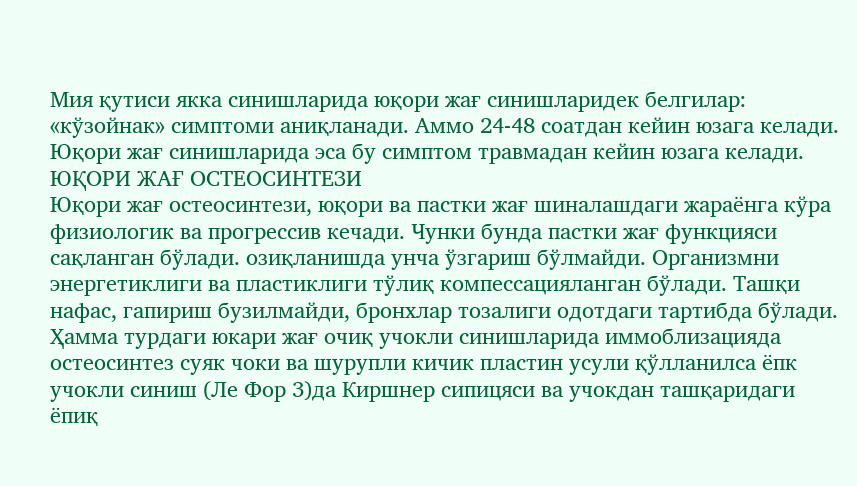Мия қутиси якка синишларида юқори жағ синишларидек белгилар: «кўзойнак» симптоми аниқланади. Аммо 24-48 соатдан кейин юзага келади. Юқори жағ синишларида эса бу симптом травмадан кейин юзага келади.
ЮҚОРИ ЖАҒ ОСТЕОСИНТЕЗИ
Юқори жағ остеосинтези, юқори ва пастки жағ шиналашдаги жараёнга кўра физиологик ва прогрессив кечади. Чунки бунда пастки жағ функцияси сақланган бўлади. озиқланишда унча ўзгариш бўлмайди. Организмни энергетиклиги ва пластиклиги тўлиқ компессацияланган бўлади. Ташқи нафас, гапириш бузилмайди, бронхлар тозалиги одотдаги тартибда бўлади. Ҳамма турдаги юкари жағ очиқ учокли синишларида иммоблизацияда остеосинтез суяк чоки ва шурупли кичик пластин усули қўлланилса ёпк учокли синиш (Ле Фор 3)да Киршнер сипицяси ва учокдан ташқаридаги ёпиқ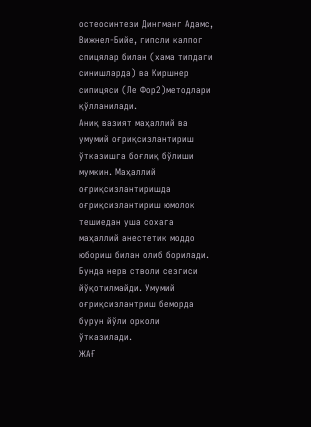остеосинтези Дингманг Адамс, Вижнел-Бийе, гипсли калпог спицялар билан (хама типдаги синишларда) ва Киршнер сипицяси (Ле Фор2)методлари қўлланилади.
Аниқ вазият маҳаллий ва умумий оғриқсизлантириш ўтказишга боғлиқ бўлиши мумкин. Маҳаллий оғриқсизлантиришда оғриқсизлантириш юмолок тешиедан уша сохага маҳаллий анестетик моддо юбориш билан олиб борилади. Бунда нерв стволи сезгиси йўқотилмайди. Умумий оғриқсизлантриш беморда бурун йўли орколи ўтказилади.
ЖАҒ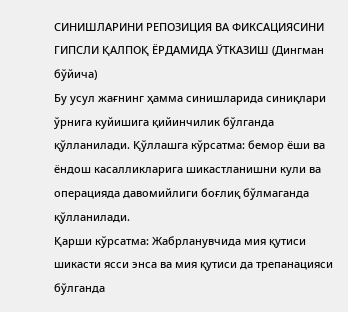СИНИШЛАРИНИ РЕПОЗИЦИЯ ВА ФИКСАЦИЯСИНИ ГИПСЛИ ҚАЛПОҚ ЁРДАМИДА ЎТКАЗИШ (Дингман бўйича)
Бу усул жағнинг ҳамма синишларида синиқлари ўрнига куйишига қийинчилик бўлганда қўлланилади. Қўллашга кўрсатма: бемор ёши ва ёндош касалликларига шикастланишни кули ва операцияда давомийлиги боғлиқ бўлмаганда қўлланилади.
Қарши кўрсатма: Жабрланувчида мия қутиси шикасти ясси энса ва мия қутиси да трепанацияси бўлганда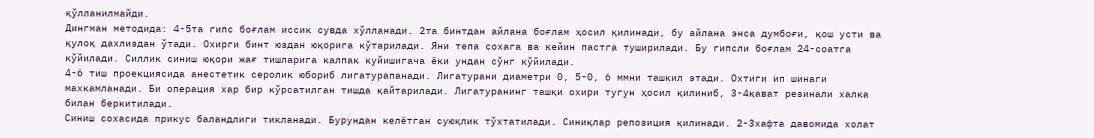қўлланилмайди.
Дингман методида: 4-5та гипс боғлам иссик сувда хўлланади. 2та бинтдан айлана боғлам ҳосил қилинади, бу айлана энса думбоғи, қош усти ва қулоқ дахлиздан ўтади. Охирги бинт юздан юқорига кўтарилади. Яни тепа сохага ва кейин пастга туширилади. Бу гипсли боғлам 24-соатга кўйилади. Силлик синиш юқори жағ тишларига калпак куйишигача ёки ундан сўнг кўйилади.
4-6 тиш проекциясида анестетик серолик юбориб лигатурапанади. Лигатурани диаметри 0, 5-0, 6 ммни ташкил этади. Охтиги ип шинаги махкамланади. Би операция хар бир кўрсатилган тишда қайтарилади. Лигатуранинг ташқи охири тугун ҳосил қилиниб, 3-4қават резинали халка билан беркитилади.
Синиш сохасида прикус баландлиги тикланади. Бурундан келётган суюқлик тўхтатилади. Синиқлар репозиция қилинади. 2-3хафта давомида холат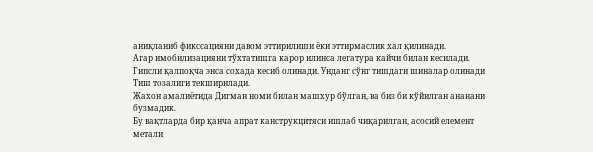аниқланиб фикссацияни давом эттирилиши ёки эттирмаслик хал қилинади.
Агар имобилизацияни тўхтатишга карор илинса легатура кайчи билан кесилади. Гипсли қалпоқча энса сохада кесиб олинади. Унданг сўнг тишдаги шиналар олинади Тиш тозалиги текширилади.
Жахон амалиётида Дигман номи билан машхур бўлган, ва биз би кўйилган ананани бузмадик.
Бу вақтларда бир қанча апрат канструкцитяси ишлаб чиқарилган, асосий елемент метали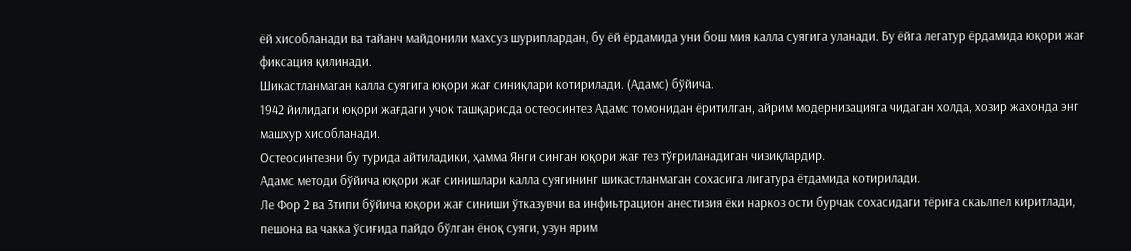ёй хисобланади ва тайанч майдонили махсуз шуриплардан, бу ёй ёрдамида уни бош мия калла суягига уланади. Бу ёйга легатур ёрдамида юқори жағ фиксация қилинади.
Шикастланмаган калла суягига юқори жағ синиқлари котирилади. (Адамс) бўйича.
1942 йилидаги юқори жағдаги учок ташқарисда остеосинтез Адамс томонидан ёритилган, айрим модернизацияга чидаган холда, хозир жахонда энг машхур хисобланади.
Остеосинтезни бу турида айтиладики, ҳамма Янги синган юқори жағ тез тўғриланадиган чизиқлардир.
Адамс методи бўйича юқори жағ синишлари калла суягининг шикастланмаган сохасига лигатура ётдамида котирилади.
Ле Фор 2 ва 3типи бўйича юқори жағ синиши ўтказувчи ва инфиьтрацион анестизия ёки наркоз ости бурчак сохасидаги тёриға скаьлпел киритлади, пешона ва чакка ўсиғида пайдо бўлган ёноқ суяги, узун ярим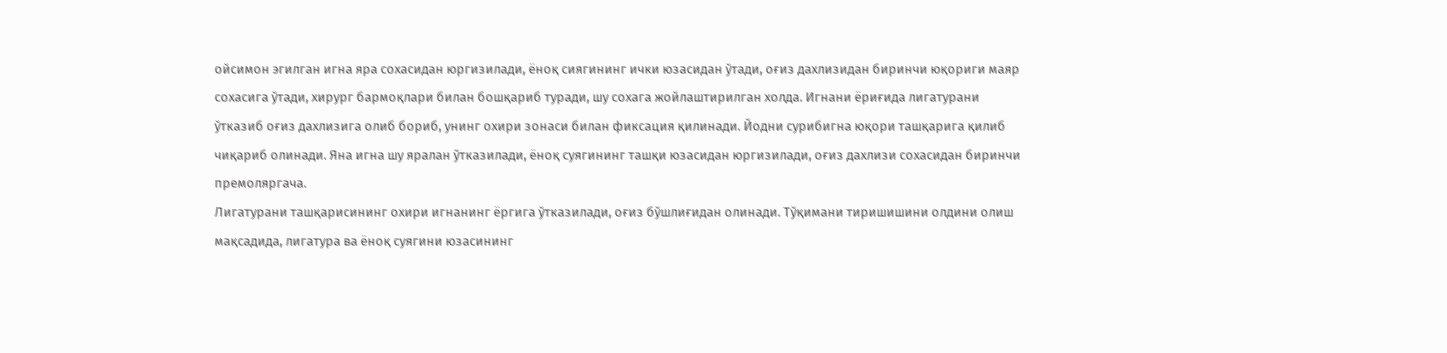ойсимон эгилган игна яра сохасидан юргизилади, ёноқ сиягининг ички юзасидан ўтади, оғиз дахлизидан биринчи юқориги маяр сохасига ўтади, хирург бармоқлари билан бошқариб туради, шу сохага жойлаштирилган холда. Игнани ёриғида лигатурани ўтказиб оғиз дахлизига олиб бориб, унинг охири зонаси билан фиксация қилинади. Йодни сурибигна юқори ташқарига қилиб чиқариб олинади. Яна игна шу яралан ўтказилади, ёноқ суягининг ташқи юзасидан юргизилади, оғиз дахлизи сохасидан биринчи премоляргача.
Лигатурани ташқарисининг охири игнанинг ёргига ўтказилади, оғиз бўшлиғидан олинади. Тўқимани тиришишини олдини олиш мақсадида, лигатура ва ёноқ суягини юзасининг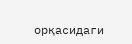орқасидаги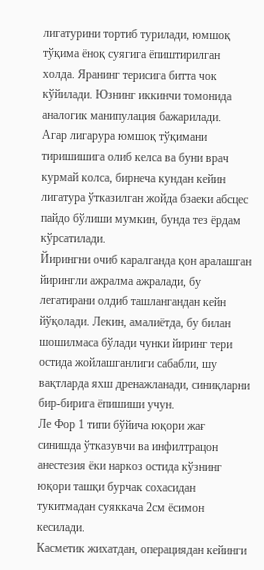лигатурини тортиб турилади, юмшоқ тўқима ёноқ суягига ёпиштирилган холда. Яранинг терисига битта чок кўйилади. Юзнинг иккинчи томонида аналогик манипулация бажарилади.
Агар лигарура юмшоқ тўқимани тиришишига олиб келса ва буни врач курмай колса, бирнеча кундан кейин лигатура ўтказилган жойда бзаеки абсцес пайдо бўлиши мумкин, бунда тез ёрдам кўрсатилади.
Йирингни очиб каралганда қон аралашган йирингли ажралма ажралади, бу легатирани олдиб ташлангандан кейн йўқолади. Лекин, амалиётда, бу билан шошилмаса бўлади чунки йиринг тери остида жойлашганлиги сабабли, шу вақтларда яхш дренажланади, синиқларни бир-бирига ёпишиши учун.
Ле Фор 1 типи бўйича юқори жағ синишда ўтказувчи ва инфилтрацон анестезия ёки наркоз остида кўзнинг юқори ташқи бурчак сохасидан тукитмадан суяккача 2см ёсимон кесилади.
Касметик жихатдан, операциядан кейинги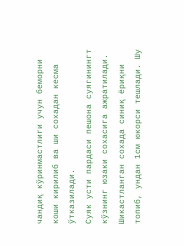чандиқ кўринмастлиги учун беморни коши кирилиб ва ши сохадан кесма ўтказилади.
Суяк усти пардаси пешона суягинингт кўзнинг юзаки сохасига ажратилади. Шикастланган сохада синиқ ёриқни топиб, ундан 1см юкорси тешлади. Шу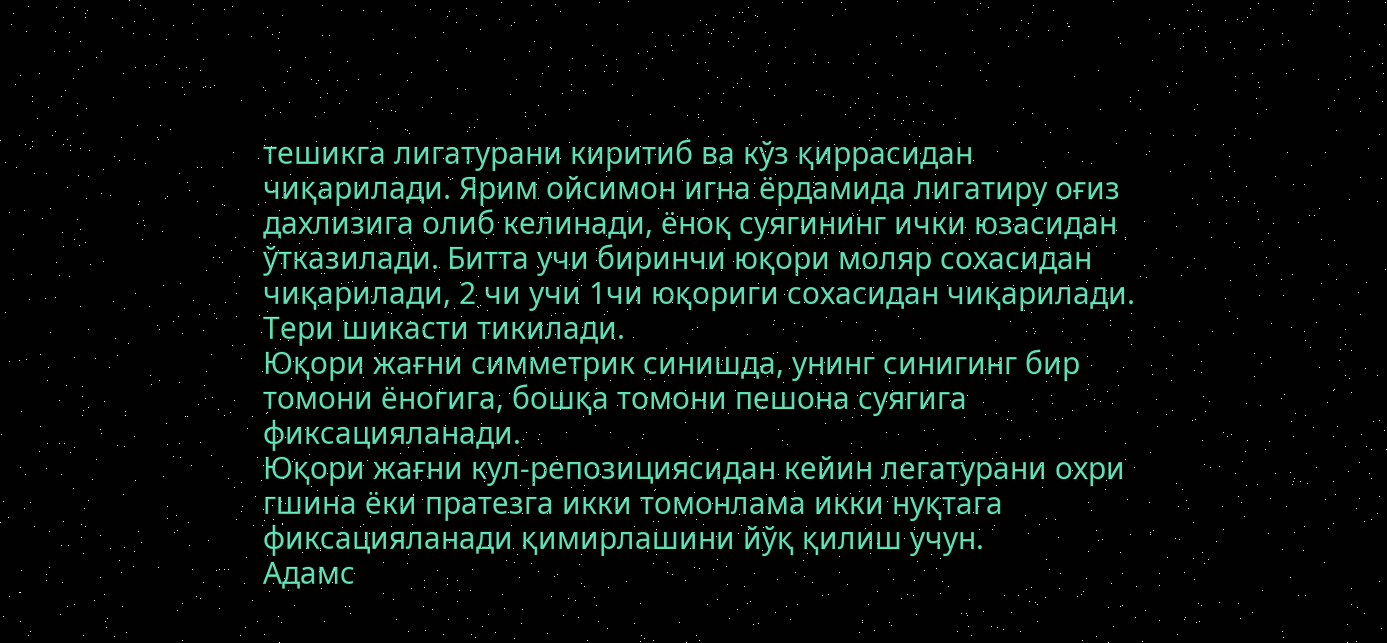тешикга лигатурани киритиб ва кўз қиррасидан чиқарилади. Ярим ойсимон игна ёрдамида лигатиру оғиз дахлизига олиб келинади, ёноқ суягининг ички юзасидан ўтказилади. Битта учи биринчи юқори моляр сохасидан чиқарилади, 2 чи учи 1чи юқориги сохасидан чиқарилади. Тери шикасти тикилади.
Юқори жағни симметрик синишда, унинг синигинг бир томони ёногига, бошқа томони пешона суягига фиксацияланади.
Юқори жағни кул-репозициясидан кейин легатурани охри гшина ёки пратезга икки томонлама икки нуқтага фиксацияланади қимирлашини йўқ қилиш учун.
Адамс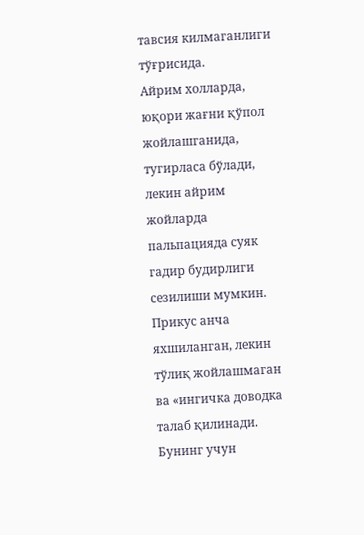тавсия килмаганлиги тўғрисида.
Айрим холларда, юқори жағни қўпол жойлашганида, тугирласа бўлади, лекин айрим жойларда пальпацияда суяк гадир будирлиги сезилиши мумкин. Прикус анча яхшиланган, лекин тўлиқ жойлашмаган ва «ингичка доводка талаб қилинади. Бунинг учун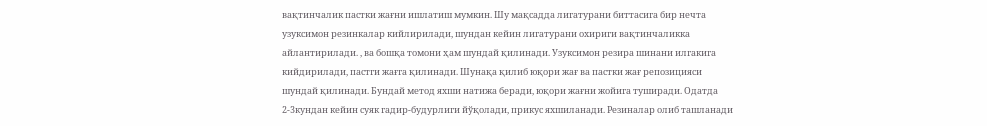вақтинчалик пастки жағни ишлатиш мумкин. Шу мақсадда лигатурани биттасига бир нечта узуксимон резинкалар кийлирилади, шундан кейин лигатурани охириги вақтинчаликка айлантирилади. , ва бошқа томони ҳам шундай қилинади. Узуксимон резира шинани илгакига кийдирилади, пастги жағга қилинади. Шунақа қилиб юқори жағ ва пастки жағ репозицияси шундай қилинади. Бундай метод яхши натижа беради, юқори жағни жойига туширади. Одатда 2-3кундан кейин суяк гадир-будурлиги йўқолади, прикус яхшиланади. Резиналар олиб ташланади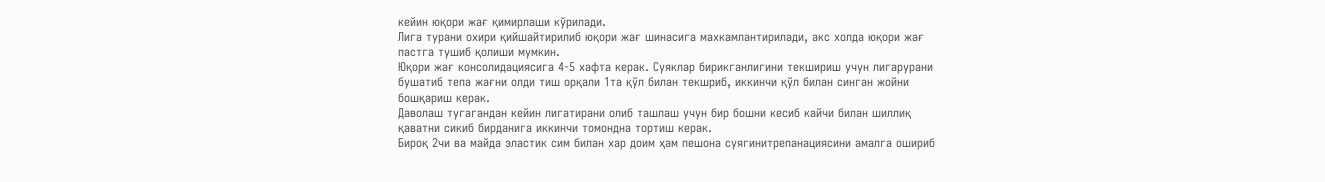кейин юқори жағ қимирлаши кўрилади.
Лига турани охири қийшайтирилиб юқори жағ шинасига махкамлантирилади, акс холда юқори жағ пастга тушиб қолиши мумкин.
Юқори жағ консолидациясига 4-5 хафта керак. Суяклар бирикганлигини текшириш учун лигарурани бушатиб тепа жағни олди тиш орқали 1та қўл билан текшриб, иккинчи қўл билан синган жойни бошқариш керак.
Даволаш тугагандан кейин лигатирани олиб ташлаш учун бир бошни кесиб кайчи билан шиллиқ қаватни сикиб бирданига иккинчи томондна тортиш керак.
Бироқ 2чи ва майда эластик сим билан хар доим ҳам пешона суягинитрепанациясини амалга ошириб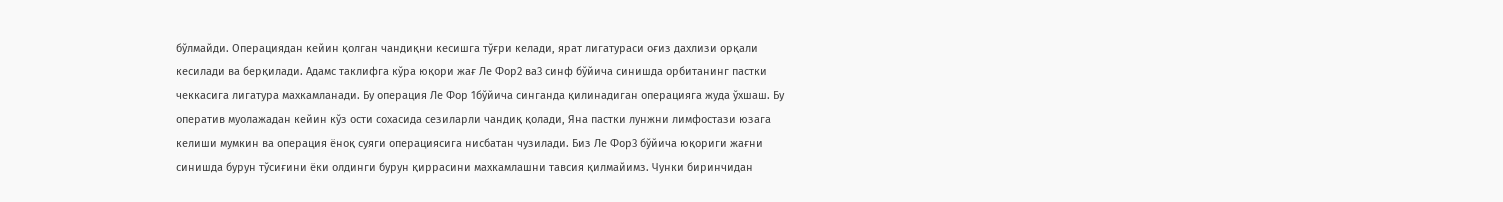бўлмайди. Операциядан кейин қолган чандиқни кесишга тўғри келади, ярат лигатураси оғиз дахлизи орқали кесилади ва берқилади. Адамс таклифга кўра юқори жағ Ле Фор2 ва3 синф бўйича синишда орбитанинг пастки чеккасига лигатура махкамланади. Бу операция Ле Фор 1бўйича синганда қилинадиган операцияга жуда ўхшаш. Бу оператив муолажадан кейин кўз ости сохасида сезиларли чандиқ қолади, Яна пастки лунжни лимфостази юзага келиши мумкин ва операция ёноқ суяги операциясига нисбатан чузилади. Биз Ле Фор3 бўйича юқориги жағни синишда бурун тўсиғини ёки олдинги бурун қиррасини махкамлашни тавсия қилмайимз. Чунки биринчидан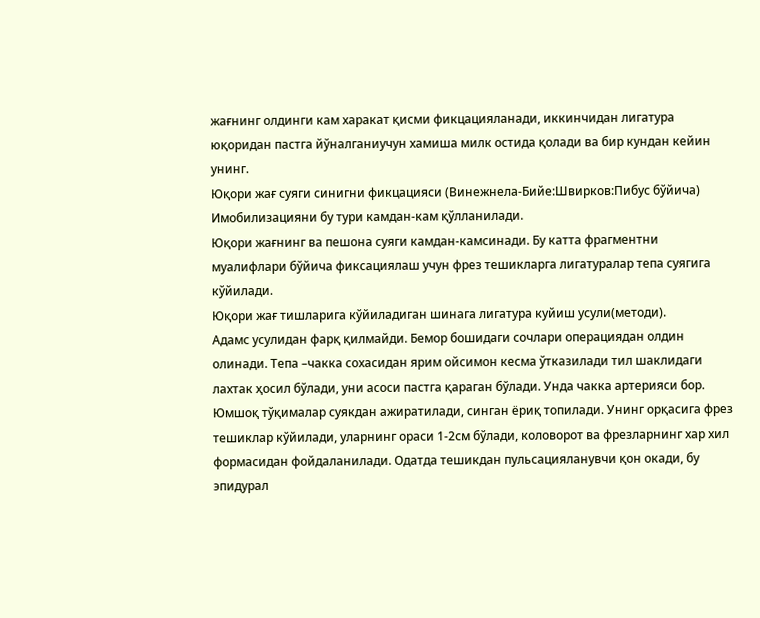жағнинг олдинги кам харакат қисми фикцацияланади, иккинчидан лигатура юқоридан пастга йўналганиучун хамиша милк остида қолади ва бир кундан кейин унинг.
Юқори жағ суяги синигни фикцацияси (Винежнела-Бийе:Швирков:Пибус бўйича)
Имобилизацияни бу тури камдан-кам қўлланилади.
Юқори жағнинг ва пешона суяги камдан-камсинади. Бу катта фрагментни муалифлари бўйича фиксациялаш учун фрез тешикларга лигатуралар тепа суягига кўйилади.
Юқори жағ тишларига кўйиладиган шинага лигатура куйиш усули(методи).
Адамс усулидан фарқ қилмайди. Бемор бошидаги сочлари операциядан олдин олинади. Тепа –чакка сохасидан ярим ойсимон кесма ўтказилади тил шаклидаги лахтак ҳосил бўлади, уни асоси пастга қараган бўлади. Унда чакка артерияси бор. Юмшоқ тўқималар суякдан ажиратилади, синган ёриқ топилади. Унинг орқасига фрез тешиклар кўйилади, уларнинг ораси 1-2см бўлади, коловорот ва фрезларнинг хар хил формасидан фойдаланилади. Одатда тешикдан пульсацияланувчи қон окади, бу эпидурал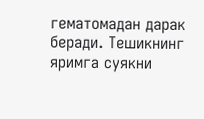гематомадан дарак беради. Тешикнинг яримга суякни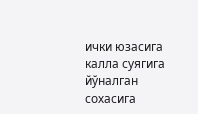ички юзасига калла суягига йўналган сохасига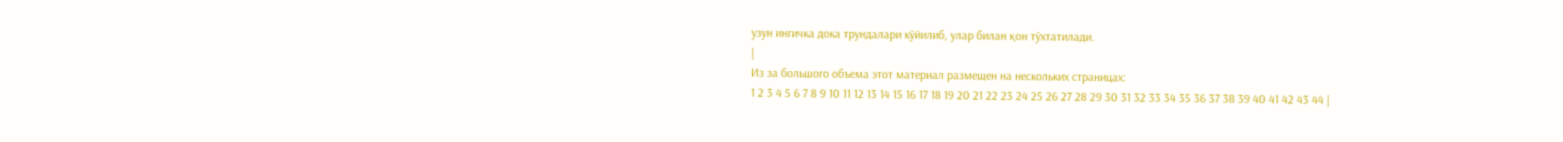узун ингичка дока трундалари кўйилиб, улар билан қон тўхтатилади.
|
Из за большого объема этот материал размещен на нескольких страницах:
1 2 3 4 5 6 7 8 9 10 11 12 13 14 15 16 17 18 19 20 21 22 23 24 25 26 27 28 29 30 31 32 33 34 35 36 37 38 39 40 41 42 43 44 |